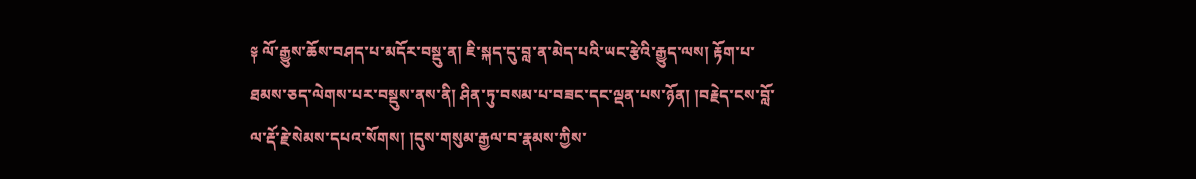༈ ལོ་རྒྱུས་ཆོས་བཤད་པ་མདོར་བསྡུ་ན། ཇི་སྐད་དུ་བླ་ན་མེད་པའི་ཡང་རྩེའི་རྒྱུད་ལས། རྟོག་པ་ཐམས་ཅད་ལེགས་པར་བསྡུས་ནས་ནི། ཤིན་ཏུ་བསམ་པ་བཟང་དང་ལྡན་པས་ཉོན། །བརྗེད་ངས་བློ་ལ་རྡོ་རྗེ་སེམས་དཔའ་སོགས། །དུས་གསུམ་རྒྱལ་བ་རྣམས་ཀྱིས་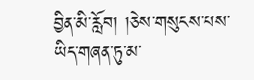བྱིན་མི་རློབ། །ཅེས་གསུངས་པས་ཡིད་གཞན་ཏུ་མ་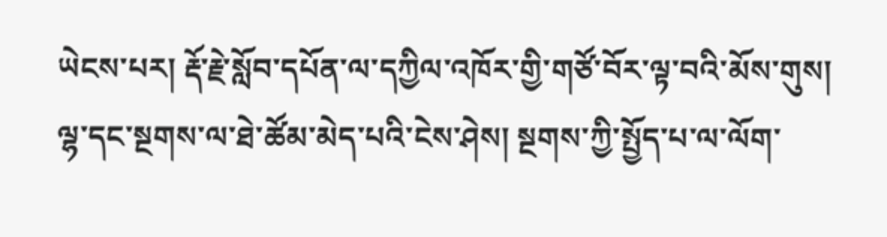ཡེངས་པར། རྡོ་རྗེ་སློབ་དཔོན་ལ་དཀྱིལ་འཁོར་གྱི་གཙོ་བོར་ལྟ་བའི་མོས་གུས། ལྷ་དང་སྔགས་ལ་ཐེ་ཚོམ་མེད་པའི་ངེས་ཤེས། སྔགས་ཀྱི་སྤྱོད་པ་ལ་ལོག་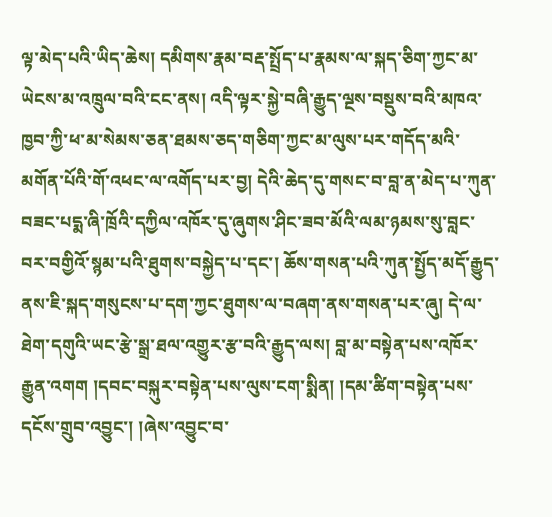ལྟ་མེད་པའི་ཡིད་ཆེས། དམིགས་རྣམ་བརྡ་སྤྲོད་པ་རྣམས་ལ་སྐད་ཅིག་ཀྱང་མ་ཡེངས་མ་འཁྲུལ་བའི་ངང་ནས། འདི་ལྟར་སྐྱེ་བཞི་རྒྱུད་ལྔས་བསྡུས་བའི་མཁའ་ཁྱབ་ཀྱི་ཕ་མ་སེམས་ཅན་ཐམས་ཅད་གཅིག་ཀྱང་མ་ལུས་པར་གདོད་མའི་མགོན་པོའི་གོ་འཕང་ལ་འགོད་པར་བྱ། དེའི་ཆེད་དུ་གསང་བ་བླ་ན་མེད་པ་ཀུན་བཟང་པདྨ་ཞི་ཁྲོའི་དཀྱིལ་འཁོར་དུ་ཞུགས་ཤིང་ཟབ་མོའི་ལམ་ཉམས་སུ་བླང་བར་བགྱིའོ་སྙམ་པའི་ཐུགས་བསྐྱེད་པ་དང་། ཆོས་གསན་པའི་ཀུན་སྤྱོད་མདོ་རྒྱུད་ནས་ཇི་སྐད་གསུངས་པ་དག་ཀྱང་ཐུགས་ལ་བཞག་ནས་གསན་པར་ཞུ། དེ་ལ་ཐེག་དགུའི་ཡང་རྩེ་སྒྲ་ཐལ་འགྱུར་རྩ་བའི་རྒྱུད་ལས། བླ་མ་བསྟེན་པས་འཁོར་རྒྱུན་འགག །དབང་བསྐུར་བསྟེན་པས་ལུས་ངག་སྨིན། །དམ་ཚིག་བསྟེན་པས་དངོས་གྲུབ་འབྱུང་། །ཞེས་འབྱུང་བ་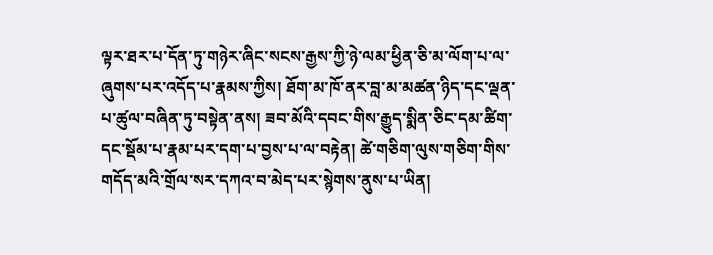ལྟར་ཐར་པ་དོན་ཏུ་གཉེར་ཞིང་སངས་རྒྱས་ཀྱི་ཉེ་ལམ་ཕྱིན་ཅི་མ་ལོག་པ་ལ་ཞུགས་པར་འདོད་པ་རྣམས་ཀྱིས། ཐོག་མ་ཁོ་ནར་བླ་མ་མཚན་ཉིད་དང་ལྡན་པ་ཚུལ་བཞིན་ཏུ་བསྟེན་ནས། ཟབ་མོའི་དབང་གིས་རྒྱུད་སྨིན་ཅིང་དམ་ཚིག་དང་སྡོམ་པ་རྣམ་པར་དག་པ་བྱས་པ་ལ་བརྟེན། ཚེ་གཅིག་ལུས་གཅིག་གིས་གདོད་མའི་གྲོལ་སར་དཀའ་བ་མེད་པར་སྙེགས་ནུས་པ་ཡིན།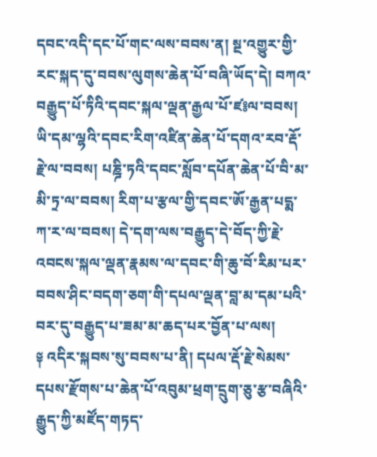དབང་འདི་དང་པོ་གང་ལས་བབས་ན། སྔ་འགྱུར་གྱི་རང་སྐད་དུ་བབས་ལུགས་ཆེན་པོ་བཞི་ཡོད་དེ། བཀའ་བརྒྱུད་པོ་ཏིའི་དབང་སྐལ་ལྡན་རྒྱལ་པོ་ཛ༔ལ་བབས། ཡི་དམ་ལྷའི་དབང་རིག་འཛིན་ཆེན་པོ་དགའ་རབ་རྡོ་རྗེ་ལ་བབས། པཎྜི་ཏའི་དབང་སློབ་དཔོན་ཆེན་པོ་བི་མ་མི་ཏྲ་ལ་བབས། རིག་པ་རྩལ་གྱི་དབང་ཨོ་རྒྱན་པདྨ་ཀ་ར་ལ་བབས། དེ་དག་ལས་བརྒྱུད་དེ་བོད་ཀྱི་རྗེ་འབངས་སྐལ་ལྡན་རྣམས་ལ་དབང་གི་ཆུ་བོ་རིམ་པར་བབས་ཤིང་བདག་ཅག་གི་དཔལ་ལྡན་བླ་མ་དམ་པའི་བར་དུ་བརྒྱུད་པ་ཟམ་མ་ཆད་པར་བྱོན་པ་ལས།
༈ འདིར་སྐབས་སུ་བབས་པ་ནི། དཔལ་རྡོ་རྗེ་སེམས་དཔས་རྫོགས་པ་ཆེན་པོ་འབུམ་ཕྲག་དྲུག་ཅུ་རྩ་བཞིའི་རྒྱུད་ཀྱི་མཛོད་གཏད་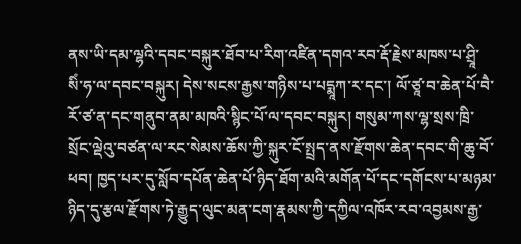ནས་ཡི་དམ་ལྷའི་དབང་བསྐུར་ཐོབ་པ་རིག་འཛིན་དགའ་རབ་རྡོ་རྗེས་མཁས་པ་ཤྲཱི་སིཾ་ཧ་ལ་དབང་བསྐུར། དེས་སངས་རྒྱས་གཉིས་པ་པདྨཱཀ་ར་དང་། ལོ་ཙཱ་བ་ཆེན་པོ་བཻ་རོ་ཙ་ན་དང་གནུབ་ནམ་མཁའི་སྙིང་པོ་ལ་དབང་བསྐུར། གསུམ་ཀས་ལྷ་སྲས་ཁྲི་སྲོང་ལྡེའུ་བཙན་ལ་རང་སེམས་ཆོས་ཀྱི་སྐུར་ངོ་སྤྲད་ནས་རྫོགས་ཆེན་དབང་གི་ཆུ་བོ་ཕབ། ཁྱད་པར་དུ་སློབ་དཔོན་ཆེན་པོ་ཉིད་ཐོག་མའི་མགོན་པོ་དང་དགོངས་པ་མཉམ་ཉིད་དུ་རྩལ་རྫོགས་ཏེ་རྒྱུད་ལུང་མན་ངག་རྣམས་ཀྱི་དཀྱིལ་འཁོར་རབ་འབྱམས་རྒྱ་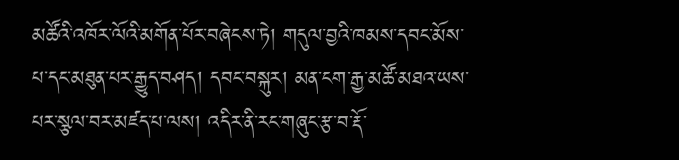མཚོའི་འཁོར་ལོའི་མགོན་པོར་བཞེངས་ཏེ། གདུལ་བྱའི་ཁམས་དབང་མོས་པ་དང་མཐུན་པར་རྒྱུད་བཤད། དབང་བསྐུར། མན་ངག་རྒྱ་མཚོ་མཐའ་ཡས་པར་སྩལ་བར་མཛད་པ་ལས། འདིར་ནི་རང་གཞུང་རྩ་བ་རྡོ་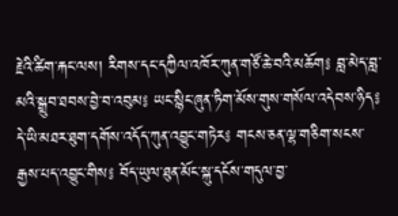རྗེའི་ཚིག་རྐང་ལས། རིགས་དང་དཀྱིལ་འཁོར་ཀུན་གཙོ་ཆེ་བའི་མཆོག༔ བླ་མེད་བླ་མའི་སྒྲུབ་ཐབས་བྱེ་བ་འབུམ༔ ཡང་སྙིང་ཞུན་ཏིག་མོས་གུས་གསོལ་འདེབས་ཉིད༔ དེ་ཡི་མཐར་ཐུག་དགོས་འདོད་ཀུན་འབྱུང་གཏེར༔ གངས་ཅན་ལྷ་གཅིག་སངས་རྒྱས་པད་འབྱུང་གིས༔ བོད་ཡུལ་ཐུན་མོང་སྐུ་དངོས་གདུལ་བྱ་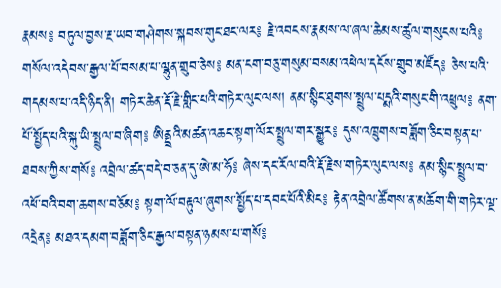རྣམས༔ བཏུལ་བྱས་རྔ་ཡབ་གཤེགས་སྐབས་གུང་ཐང་ལར༔ རྗེ་འབངས་རྣམས་ལ་ཞལ་ཆེམས་ཚུལ་གསུངས་པའི༔ གསོལ་འདེབས་རྒྱལ་པོ་བསམ་པ་ལྷུན་གྲུབ་ཅེས༔ མན་ངག་བཅུ་གསུམ་བསམ་འཕེལ་དངོས་གྲུབ་མཛོད༔ ཅེས་པའི་གདམས་པ་འདི་ཉིད་ནི། གཏེར་ཆེན་རྡོ་རྗེ་གླིང་པའི་གཏེར་ལུང་ལས། ནམ་སྙིང་ཐུགས་སྤྲུལ་པདྨའི་གསུང་གི་འཕྲུལ༔ ནག་པོ་སྤྱོད་པའི་སྐུ་ཡི་སྤྲུལ་བ་ཞིག༔ ཨིནྡྲའི་མཚན་འཆང་སྟག་ལོར་སྤྲུལ་གར་སྒྱུར༔ དུས་འཁྲུགས་བཟློག་ཅིང་བསྟན་པ་ཐབས་ཀྱིས་གསོ༔ འབྲེལ་ཚད་བདེ་བ་ཅན་དུ་ཨེ་མ་ཧོ༔ ཞེས་དང་རོལ་བའི་རྡོ་རྗེས་གཏེར་ལུང་ལས༔ ནམ་སྙིང་སྤྲུལ་བ་འཕོ་བའི་བག་ཆགས་བཅོམ༔ སྟག་ལོ་བརྟུལ་ཞུགས་སྤྱོད་པ་དབང་པོའི་མིང༔ རྟེན་འབྲེལ་ཚོགས་ན་མཆོག་གི་གཏེར་ལྔ་འདྲེན༔ མཐའ་དམག་བཟློག་ཅིང་རྒྱལ་བསྟན་ཉམས་པ་གསོ༔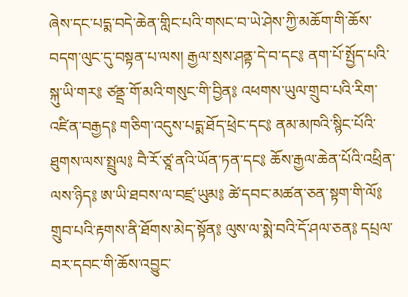ཞེས་དང་པདྨ་བདེ་ཆེན་གླིང་པའི་གསང་བ་ཡེ་ཤེས་ཀྱི་མཆོག་གི་ཆོས་བདག་ལུང་དུ་བསྟན་པ་ལས། རྒྱལ་སྲས་ཤནྟ་དེ་བ་དང༔ ནག་པོ་སྤྱོད་པའི་སྐུ་ཡི་གར༔ ཙནྡྲ་གོ་མའི་གསུང་གི་བྱིན༔ འཕགས་ཡུལ་གྲུབ་པའི་རིག་འཛིན་བརྒྱད༔ གཅིག་འདུས་པདྨ་ཐོད་ཕྲེང་དང༔ ནམ་མཁའི་སྙིང་པོའི་ཐུགས་ལས་སྤྲུལ༔ བཻ་རོ་ཙཱ་ནའི་ཡོན་ཏན་དང༔ ཆོས་རྒྱལ་ཆེན་པོའི་འཕྲིན་ལས་ཉིད༔ ཨ་ཡི་ཐབས་ལ་བཛྲ་ཡུམ༔ ཚེ་དབང་མཚན་ཅན་སྟག་གི་ལོ༔ གྲུབ་པའི་རྟགས་ནི་ཐོགས་མེད་སྟོན༔ ལུས་ལ་སྨེ་བའི་དོ་ཤལ་ཅན༔ དཔྲལ་བར་དབང་གི་ཆོས་འབྱུང་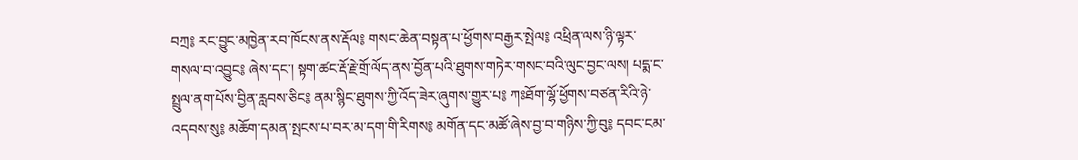བཀྲ༔ རང་བྱུང་མཁྱེན་རབ་ཁོངས་ནས་རྡོལ༔ གསང་ཆེན་བསྟན་པ་ཕྱོགས་བརྒྱར་སྤེལ༔ འཕྲིན་ལས་ཉི་ལྟར་གསལ་བ་འབྱུང༔ ཞེས་དང་། སྟག་ཚང་རྡོ་རྗེ་གྲོ་ལོད་ནས་བྱོན་པའི་ཐུགས་གཏེར་གསང་བའི་ལུང་བྱང་ལས། པདྨ་ང་སྤྲུལ་ནག་པོས་བྱིན་རླབས་ཅིང༔ ནམ་སྙིང་ཐུགས་ཀྱི་འོད་ཟེར་ཞུགས་གྱུར་པ༔ ཀཿཐོག་ལྷོ་ཕྱོགས་བཙན་རིའི་ཉེ་འདབས་སུ༔ མཆོག་དམན་སྤངས་པ་བར་མ་དག་གི་རིགས༔ མགོན་དང་མཚོ་ཞེས་བྱ་བ་གཉིས་ཀྱི་བུ༔ དབང་ངམ་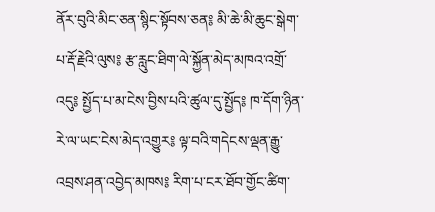ནོར་བུའི་མིང་ཅན་སྙིང་སྟོབས་ཅན༔ མི་ཆེ་མི་ཆུང་སྒེག་པ་རྡོ་རྗེའི་ལུས༔ རྩ་རླུང་ཐིག་ལེ་སྐྱོན་མེད་མཁའ་འགྲོ་འདུ༔ སྤྱོད་པ་མ་ངེས་བྱིས་པའི་ཚུལ་དུ་སྤྱོད༔ ཁ་དོག་ཉིན་རེ་ལ་ཡང་ངེས་མེད་འགྱུར༔ ལྟ་བའི་གདེངས་ལྡན་རྒྱུ་འབྲས་ཤན་འབྱེད་མཁས༔ རིག་པ་ངར་ཐོབ་གྱོང་ཚིག་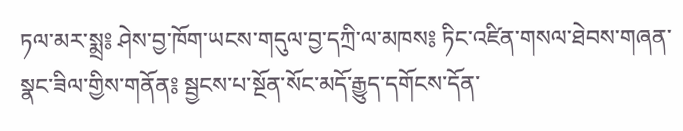ཏལ་མར་སྨྲ༔ ཤེས་བྱ་ཁོག་ཡངས་གདུལ་བྱ་དཀྲི་ལ་མཁས༔ ཏིང་འཛིན་གསལ་ཐེབས་གཞན་སྣང་ཟིལ་གྱིས་གནོན༔ སྦྱངས་པ་སྔོན་སོང་མདོ་རྒྱུད་དགོངས་དོན་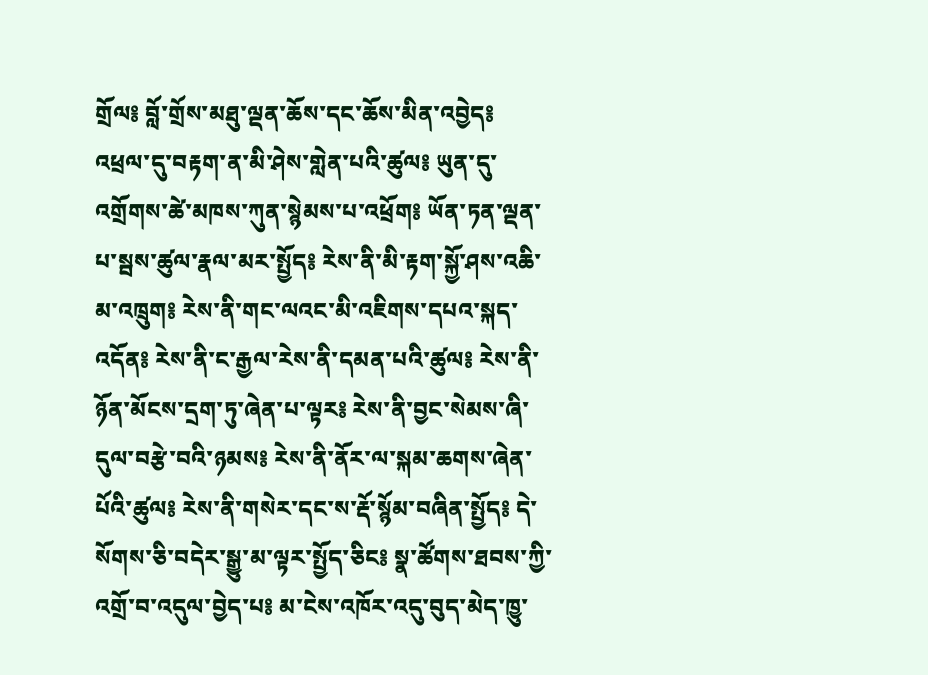གྲོལ༔ བློ་གྲོས་མཐུ་ལྡན་ཆོས་དང་ཆོས་མིན་འབྱེད༔ འཕྲལ་དུ་བརྟག་ན་མི་ཤེས་གླེན་པའི་ཚུལ༔ ཡུན་དུ་འགྲོགས་ཚེ་མཁས་ཀུན་སྙེམས་པ་འཕྲོག༔ ཡོན་ཏན་ལྡན་པ་སྦས་ཚུལ་རྣལ་མར་སྤྱོད༔ རེས་ནི་མི་རྟག་སྐྱོ་ཤས་འཆི་མ་འཁྲུག༔ རེས་ནི་གང་ལའང་མི་འཇིགས་དཔའ་སྐད་འདོན༔ རེས་ནི་ང་རྒྱལ་རེས་ནི་དམན་པའི་ཚུལ༔ རེས་ནི་ཉོན་མོངས་དྲག་ཏུ་ཞེན་པ་ལྟར༔ རེས་ནི་བྱང་སེམས་ཞི་དུལ་བརྩེ་བའི་ཉམས༔ རེས་ནི་ནོར་ལ་སྐམ་ཆགས་ཞེན་པོའི་ཚུལ༔ རེས་ནི་གསེར་དང་ས་རྡོ་སྙོམ་བཞིན་སྤྱོད༔ དེ་སོགས་ཅི་བདེར་སྒྱུ་མ་ལྟར་སྤྱོད་ཅིང༔ སྣ་ཚོགས་ཐབས་ཀྱི་འགྲོ་བ་འདུལ་བྱེད་པ༔ མ་ངེས་འཁོར་འདུ་བུད་མེད་ཁྱུ་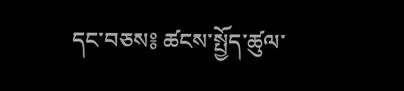དང་བཅས༔ ཚངས་སྤྱོད་ཚུལ་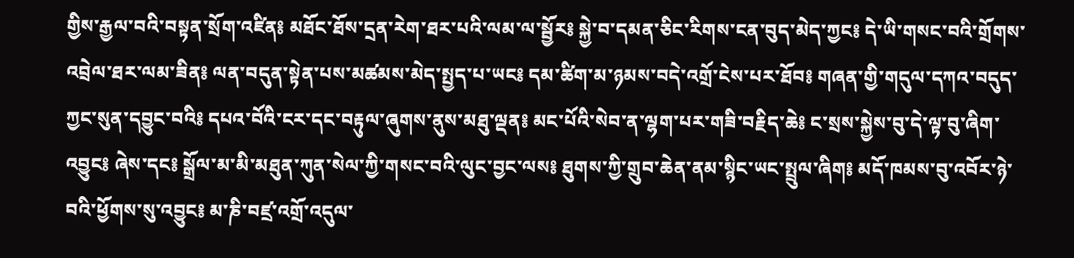གྱིས་རྒྱལ་བའི་བསྟན་སྲོག་འཛིན༔ མཐོང་ཐོས་དྲན་རེག་ཐར་པའི་ལམ་ལ་སྦྱོར༔ སྐྱེ་བ་དམན་ཅིང་རིགས་ངན་བུད་མེད་ཀྱང༔ དེ་ཡི་གསང་བའི་གྲོགས་འབྲེལ་ཐར་ལམ་ཟིན༔ ལན་བདུན་སྟེན་པས་མཚམས་མེད་སྤྱད་པ་ཡང༔ དམ་ཚིག་མ་ཉམས་བདེ་འགྲོ་ངེས་པར་ཐོབ༔ གཞན་གྱི་གདུལ་དཀའ་བདུད་ཀྱང་སུན་དབྱུང་བའི༔ དཔའ་བོའི་ངར་དང་བརྟུལ་ཞུགས་ནུས་མཐུ་ལྡན༔ མང་པོའི་སེབ་ན་ལྷག་པར་གཟི་བརྗིད་ཆེ༔ ང་སྲས་སྐྱེས་བུ་དེ་ལྟ་བུ་ཞིག་འབྱུང༔ ཞེས་དང༔ སྒྲོལ་མ་མི་མཐུན་ཀུན་སེལ་ཀྱི་གསང་བའི་ལུང་བྱང་ལས༔ ཐུགས་ཀྱི་གྲུབ་ཆེན་ནམ་སྙིང་ཡང་སྤྲུལ་ཞིག༔ མདོ་ཁམས་བུ་འབོར་ཉེ་བའི་ཕྱོགས་སུ་འབྱུང༔ མ་ཎི་བཛྲ་འགྲོ་འདུལ་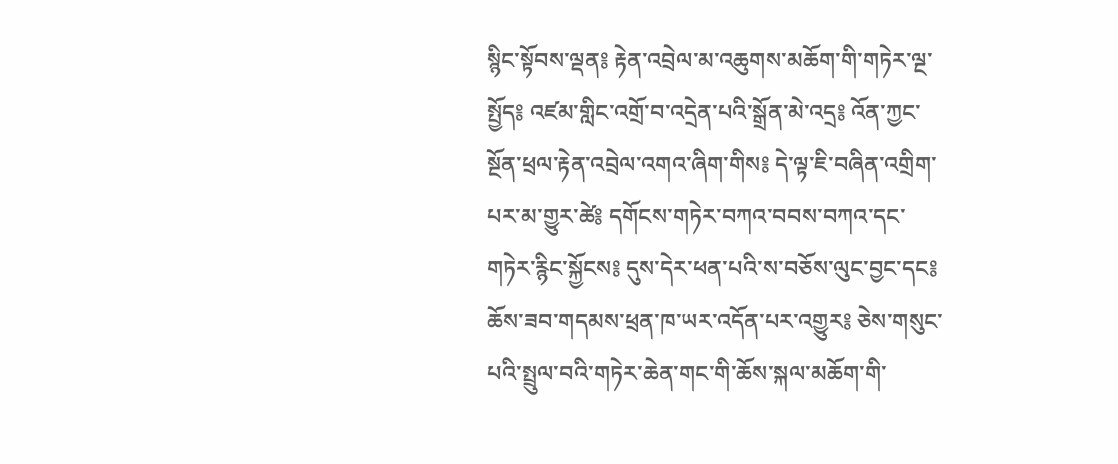སྙིང་སྟོབས་ལྡན༔ རྟེན་འབྲེལ་མ་འཆུགས་མཆོག་གི་གཏེར་ལྔ་སྤྱོད༔ འཛམ་གླིང་འགྲོ་བ་འདྲེན་པའི་སྒྲོན་མེ་འདྲ༔ འོན་ཀྱང་སྔོན་ཕྲལ་རྟེན་འབྲེལ་འགའ་ཞིག་གིས༔ དེ་ལྟ་ཇི་བཞིན་འགྲིག་པར་མ་གྱུར་ཚེ༔ དགོངས་གཏེར་བཀའ་བབས་བཀའ་དང་གཏེར་རྙིང་སྐྱོངས༔ དུས་དེར་ཕན་པའི་ས་བཅོས་ལུང་བྱང་དང༔ ཆོས་ཟབ་གདམས་ཕྲན་ཁ་ཡར་འདོན་པར་འགྱུར༔ ཅེས་གསུང་པའི་སྤྲུལ་བའི་གཏེར་ཆེན་གང་གི་ཆོས་སྐལ་མཆོག་གི་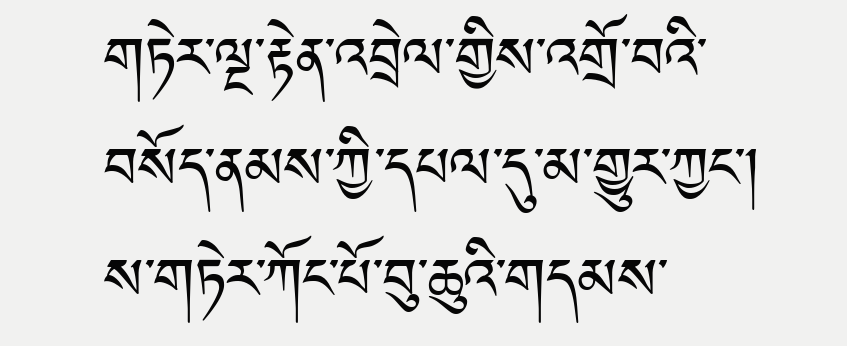གཏེར་ལྔ་རྟེན་འབྲེལ་གྱིས་འགྲོ་བའི་བསོད་ནམས་ཀྱི་དཔལ་དུ་མ་གྱུར་ཀྱང་། ས་གཏེར་ཀོང་པོ་བུ་ཆུའི་གདམས་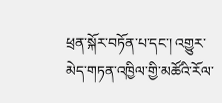ཕྲན་སྐོར་བཏོན་པ་དང་། འགྱུར་མེད་གཏན་འཁྱིལ་གྱི་མཚོའི་རོལ་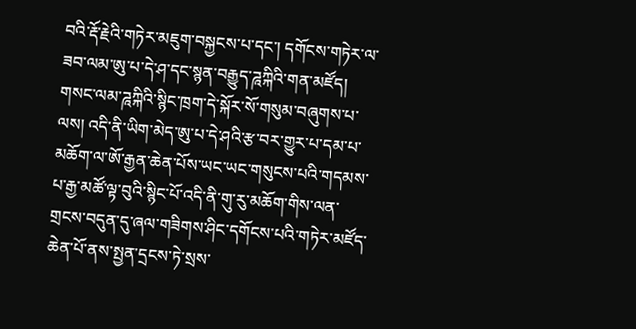བའི་རྡོ་རྗེའི་གཏེར་མཇུག་བསྐྱངས་པ་དང་། དགོངས་གཏེར་ལ་ཟབ་ལམ་ཨུ་པ་དེ་ཤ་དང་སྙན་བརྒྱུད་ཌཱཀྐིའི་གན་མཛོད། གསང་ལམ་ཌཱཀྐིའི་སྙིང་ཁྲག་དེ་སྐོར་སོ་གསུམ་བཞུགས་པ་ལས། འདི་ནི་ཡིག་མེད་ཨུ་པ་དེ་ཤའི་རྩ་བར་གྱུར་པ་དམ་པ་མཆོག་ལ་ཨོ་རྒྱན་ཆེན་པོས་ཡང་ཡང་གསུངས་པའི་གདམས་པ་རྒྱ་མཚོ་ལྟ་བུའི་སྙིང་པོ་འདི་ནི་གུ་རུ་མཆོག་གིས་ལན་གྲངས་བདུན་དུ་ཞལ་གཟིགས་ཤིང་དགོངས་པའི་གཏེར་མཛོད་ཆེན་པོ་ནས་སྤྱན་དྲངས་ཏེ་སྲས་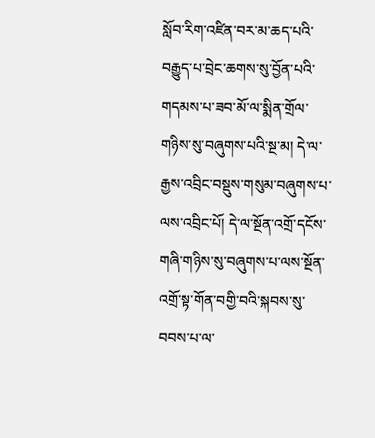སློབ་རིག་འཛིན་བར་མ་ཆད་པའི་བརྒྱུད་པ་བྲེང་ཆགས་སུ་བྱོན་པའི་གདམས་པ་ཟབ་མོ་ལ་སྨིན་གྲོལ་གཉིས་སུ་བཞུགས་པའི་སྔ་མ། དེ་ལ་རྒྱས་འབྲིང་བསྡུས་གསུམ་བཞུགས་པ་ལས་འབྲིང་པོ། དེ་ལ་སྔོན་འགྲོ་དངོས་གཞི་གཉིས་སུ་བཞུགས་པ་ལས་སྔོན་འགྲོ་སྟ་གོན་བགྱི་བའི་སྐབས་སུ་བབས་པ་ལ་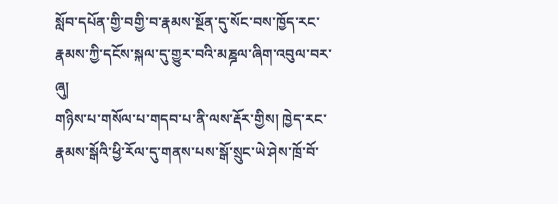སློབ་དཔོན་གྱི་བགྱི་བ་རྣམས་སྔོན་དུ་སོང་བས་ཁྱོད་རང་རྣམས་ཀྱི་དངོས་སྐལ་དུ་གྱུར་བའི་མཎྜལ་ཞིག་འབུལ་བར་ཞུ།
གཉིས་པ་གསོལ་པ་གདབ་པ་ནི་ལས་རྡོར་གྱིས། ཁྱེད་རང་རྣམས་སྒོའི་ཕྱི་རོལ་དུ་གནས་པས་སྒོ་སྲུང་ཡེ་ཤེས་ཁྲོ་བོ་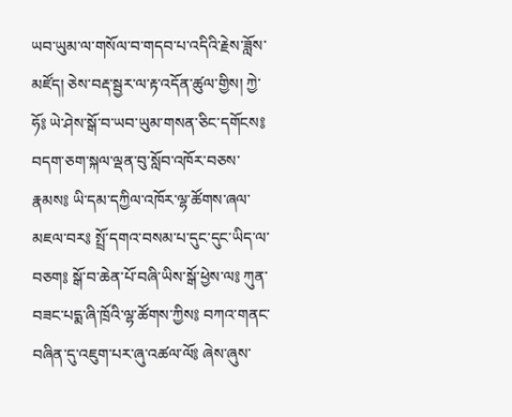ཡབ་ཡུམ་ལ་གསོལ་བ་གདབ་པ་འདིའི་རྗེས་ཟློས་མཛོད། ཅེས་བརྡ་སྦྱར་ལ་རྟ་འདོན་ཚུལ་གྱིས། ཀྱེ་ཧོ༔ ཡེ་ཤེས་སྒོ་བ་ཡབ་ཡུམ་གསན་ཅིང་དགོངས༔ བདག་ཅག་སྐལ་ལྡན་བུ་སློབ་འཁོར་བཅས་རྣམས༔ ཡི་དམ་དཀྱིལ་འཁོར་ལྷ་ཚོགས་ཞལ་མཇལ་བར༔ སྤྲོ་དགའ་བསམ་པ་དུང་དུང་ཡིད་ལ་བཅག༔ སྒོ་བ་ཆེན་པོ་བཞི་ཡིས་སྒོ་ཕྱེས་ལ༔ ཀུན་བཟང་པདྨ་ཞི་ཁྲོའི་ལྷ་ཚོགས་ཀྱིས༔ བཀའ་གནང་བཞིན་དུ་འཇུག་པར་ཞུ་འཚལ་ལོ༔ ཞེས་ཞུས་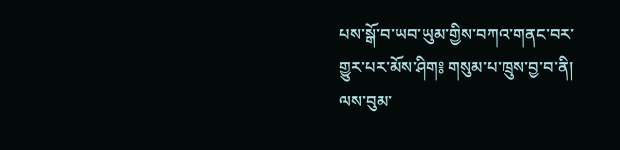པས་སྒོ་བ་ཡབ་ཡུམ་གྱིས་བཀའ་གནང་བར་གྱུར་པར་མོས་ཤིག༔ གསུམ་པ་ཁྲུས་བྱ་བ་ནི། ལས་བུམ་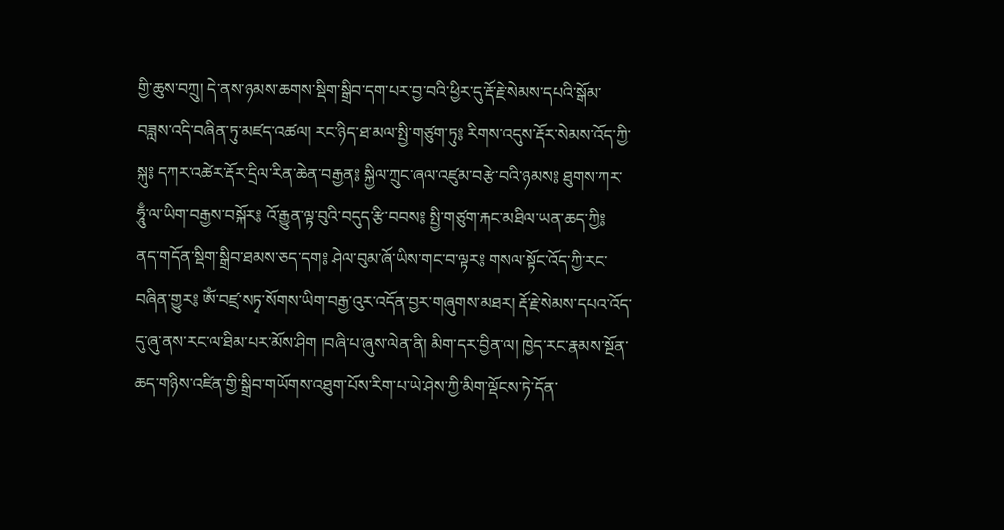གྱི་ཆུས་བཀྲུ། དེ་ནས་ཉམས་ཆགས་སྡིག་སྒྲིབ་དག་པར་བྱ་བའི་ཕྱིར་དུ་རྡོ་རྗེ་སེམས་དཔའི་སྒོམ་བཟླས་འདི་བཞིན་ཏུ་མཛད་འཚལ། རང་ཉིད་ཐ་མལ་སྤྱི་གཙུག་ཏུ༔ རིགས་འདུས་རྡོར་སེམས་འོད་ཀྱི་སྐུ༔ དཀར་འཚེར་རྡོར་དྲིལ་རིན་ཆེན་བརྒྱན༔ སྐྱིལ་ཀྲུང་ཞལ་འཛུམ་བརྩེ་བའི་ཉམས༔ ཐུགས་ཀར་ཧཱུྃ་ལ་ཡིག་བརྒྱས་བསྐོར༔ འོ་རྒྱུན་ལྟ་བུའི་བདུད་རྩི་བབས༔ སྤྱི་གཙུག་རྐང་མཐིལ་ཡན་ཆད་ཀྱི༔ ནད་གདོན་སྡིག་སྒྲིབ་ཐམས་ཅད་དག༔ ཤེལ་བུམ་ཞོ་ཡིས་གང་བ་ལྟར༔ གསལ་སྟོང་འོད་ཀྱི་རང་བཞིན་གྱུར༔ ཨོཾ་བཛྲ་སཏྭ་སོགས་ཡིག་བརྒྱ་འུར་འདོན་བྱར་གཞུགས་མཐར། རྡོ་རྗེ་སེམས་དཔའ་འོད་དུ་ཞུ་ནས་རང་ལ་ཐིམ་པར་མོས་ཤིག །བཞི་པ་ཞུས་ལེན་ནི། མིག་དར་བྱིན་ལ། ཁྱེད་རང་རྣམས་སྔོན་ཆད་གཉིས་འཛིན་གྱི་སྒྲིབ་གཡོགས་འཐུག་པོས་རིག་པ་ཡེ་ཤེས་ཀྱི་མིག་ལྡོངས་ཏེ་དོན་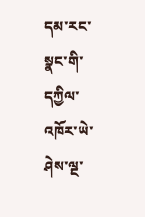དམ་རང་སྣང་གི་དཀྱིལ་འཁོར་ཡེ་ཤེས་ལྔ་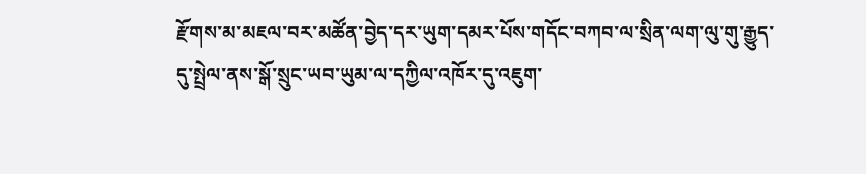རྫོགས་མ་མཇལ་བར་མཚོན་བྱེད་དར་ཡུག་དམར་པོས་གདོང་བཀབ་ལ་སྲིན་ལག་ལུ་གུ་རྒྱུད་དུ་སྤྲེལ་ནས་སྒོ་སྲུང་ཡབ་ཡུམ་ལ་དཀྱིལ་འཁོར་དུ་འཇུག་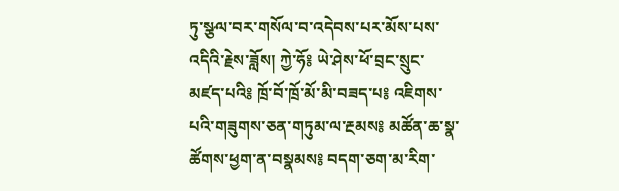ཏུ་སྩལ་བར་གསོལ་བ་འདེབས་པར་མོས་པས་འདིའི་རྗེས་ཟློས། ཀྱེ་ཧོ༔ ཡེ་ཤེས་ཕོ་བྲང་སྲུང་མཛད་པའི༔ ཁྲོ་བོ་ཁྲོ་མོ་མི་བཟད་པ༔ འཇིགས་པའི་གཟུགས་ཅན་གཏུམ་ལ་རྔམས༔ མཚོན་ཆ་སྣ་ཚོགས་ཕྱག་ན་བསྣམས༔ བདག་ཅག་མ་རིག་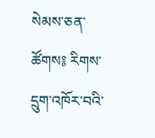སེམས་ཅན་ཚོགས༔ རིགས་དྲུག་འཁོར་བའི་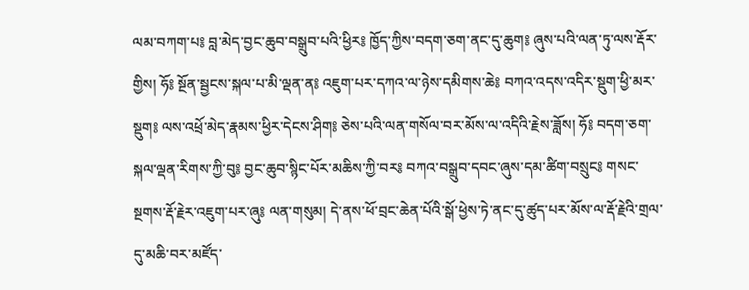ལམ་བཀག་པ༔ བླ་མེད་བྱང་ཆུབ་བསྒྲུབ་པའི་ཕྱིར༔ ཁྱོད་ཀྱིས་བདག་ཅག་ནང་དུ་ཆུག༔ ཞུས་པའི་ལན་ཏུ་ལས་རྡོར་གྱིས། ཧོ༔ སྔོན་སྦྱངས་སྐལ་པ་མི་ལྡན་ན༔ འཇུག་པར་དཀའ་ལ་ཉེས་དམིགས་ཆེ༔ བཀའ་འདས་འདིར་སྡུག་ཕྱི་མར་སྡུག༔ ལས་འཕྲོ་མེད་རྣམས་ཕྱིར་དེངས་ཤིག༔ ཅེས་པའི་ལན་གསོལ་བར་མོས་ལ་འདིའི་རྗེས་ཟློས། ཧོ༔ བདག་ཅག་སྐལ་ལྡན་རིགས་ཀྱི་བུ༔ བྱང་ཆུབ་སྙིང་པོར་མཆིས་ཀྱི་བར༔ བཀའ་བསྒྲུབ་དབང་ཞུས་དམ་ཚིག་བསྲུང༔ གསང་སྔགས་རྡོ་རྗེར་འཇུག་པར་ཞུ༔ ལན་གསུམ། དེ་ནས་ཕོ་བྲང་ཆེན་པོའི་སྒོ་ཕྱེས་ཏེ་ནང་དུ་ཚུད་པར་མོས་ལ་རྡོ་རྗེའི་གྲལ་དུ་མཆི་བར་མཛོད་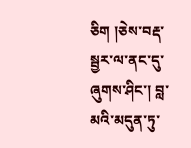ཅིག །ཅེས་བརྡ་སྦྱར་ལ་ནང་དུ་ཞུགས་ཤིང་། བླ་མའི་མདུན་ཏུ་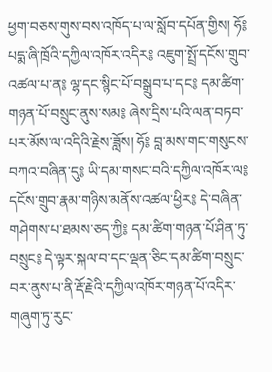ཕྱག་བཅས་གུས་བས་འཁོད་པ་ལ་སློབ་དཔོན་གྱིས། ཧོ༔ པདྨ་ཞི་ཁྲོའི་དཀྱིལ་འཁོར་འདིར༔ འཇུག་སྤྲོ་དངོས་གྲུབ་འཚལ་པ་ན༔ ལྷ་དང་སྙིང་པོ་བསྒྲུབ་པ་དང༔ དམ་ཚིག་གཉན་པོ་བསྲུང་ནུས་སམ༔ ཞེས་དྲིས་པའི་ལན་བཏབ་པར་མོས་ལ་འདིའི་རྗེས་ཟློས། ཧོ༔ བླ་མས་གང་གསུངས་བཀའ་བཞིན་དུ༔ ཡི་དམ་གསང་བའི་དཀྱིལ་འཁོར་ལ༔ དངོས་གྲུབ་རྣམ་གཉིས་མནོས་འཚལ་ཕྱིར༔ དེ་བཞིན་གཤེགས་པ་ཐམས་ཅད་ཀྱི༔ དམ་ཚིག་གཉན་པོ་ཤིན་ཏུ་བསྲུང༔ དེ་ལྟར་སྐལ་བ་དང་ལྡན་ཅིང་དམ་ཚིག་བསྲུང་བར་ནུས་པ་ནི་རྡོ་རྗེའི་དཀྱིལ་འཁོར་གཉན་པོ་འདིར་གཞུག་ཏུ་རུང་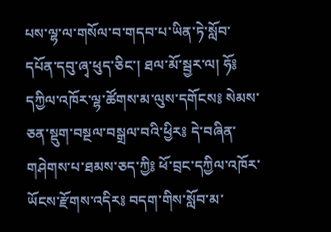པས་ལྷ་ལ་གསོལ་བ་གདབ་པ་ཡིན་ཏེ་སློབ་དཔོན་དབུ་ཞྭ་ཕུད་ཅིང་། ཐལ་མོ་སྦྱར་ལ། ཧོ༔ དཀྱིལ་འཁོར་ལྷ་ཚོགས་མ་ལུས་དགོངས༔ སེམས་ཅན་སྡུག་བསྔལ་བསྒྲལ་བའི་ཕྱིར༔ དེ་བཞིན་གཤེགས་པ་ཐམས་ཅད་ཀྱི༔ ཕོ་བྲང་དཀྱིལ་འཁོར་ཡོངས་རྫོགས་འདིར༔ བདག་གིས་སློབ་མ་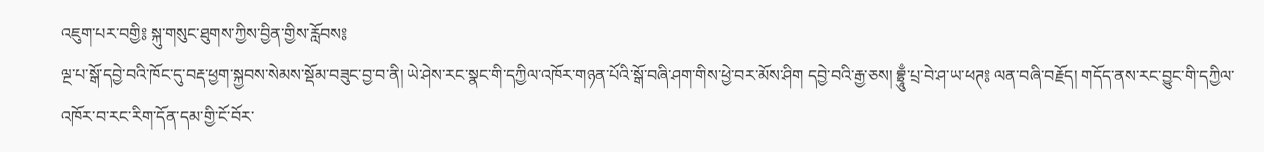འཇུག་པར་བགྱི༔ སྐུ་གསུང་ཐུགས་ཀྱིས་བྱིན་གྱིས་རློབས༔
ལྔ་པ་སྒོ་དབྱེ་བའི་ཁོང་དུ་བརྡ་ཕྱག་སྐྱབས་སེམས་སྡོམ་བཟུང་བྱ་བ་ནི། ཡེ་ཤེས་རང་སྣང་གི་དཀྱིལ་འཁོར་གཉན་པོའི་སྒོ་བཞི་ཤག་གིས་ཕྱེ་བར་མོས་ཤིག དབྱེ་བའི་རྒྱ་ཅས། བྷྲཱུྃ་པྲ་བེ་ཤ་ཡ་ཕཊ༔ ལན་བཞི་བརྗོད། གདོད་ནས་རང་བྱུང་གི་དཀྱིལ་འཁོར་བ་རང་རིག་དོན་དམ་གྱི་ངོ་བོར་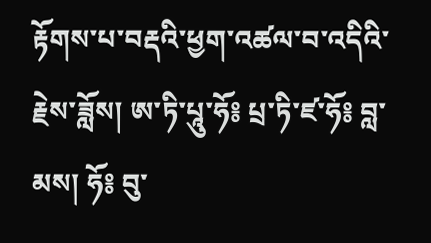རྟོགས་པ་བརྡའི་ཕྱག་འཚལ་བ་འདིའི་རྗེས་ཟློས། ཨ་ཏི་པཱུ་ཧོ༔ པྲ་ཏི་ཛ་ཧོ༔ བླ་མས། ཧོ༔ བུ་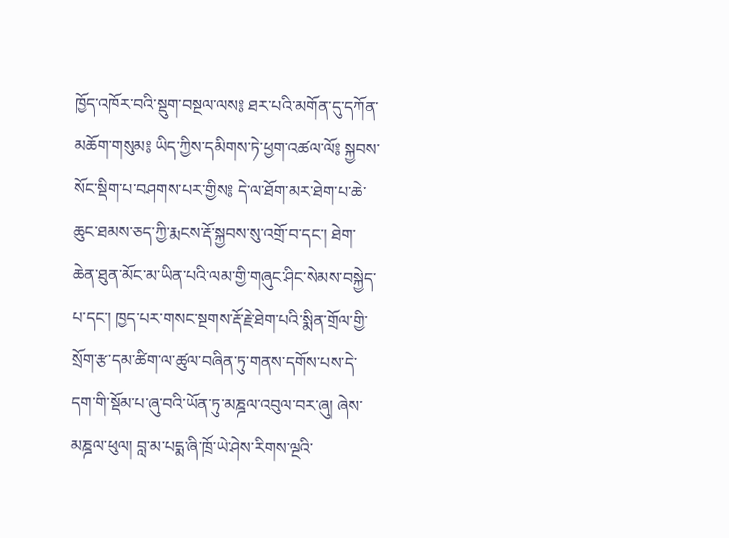ཁྱོད་འཁོར་བའི་སྡུག་བསྔལ་ལས༔ ཐར་པའི་མགོན་དུ་དཀོན་མཆོག་གསུམ༔ ཡིད་ཀྱིས་དམིགས་ཏེ་ཕྱག་འཚལ་ལོ༔ སྐྱབས་སོང་སྡིག་པ་བཤགས་པར་གྱིས༔ དེ་ལ་ཐོག་མར་ཐེག་པ་ཆེ་ཆུང་ཐམས་ཅད་ཀྱི་རྨངས་རྡོ་སྐྱབས་སུ་འགྲོ་བ་དང་། ཐེག་ཆེན་ཐུན་མོང་མ་ཡིན་པའི་ལམ་གྱི་གཞུང་ཤིང་སེམས་བསྐྱེད་པ་དང་། ཁྱད་པར་གསང་སྔགས་རྡོ་རྗེ་ཐེག་པའི་སྨིན་གྲོལ་གྱི་སྲོག་རྩ་དམ་ཚིག་ལ་ཚུལ་བཞིན་ཏུ་གནས་དགོས་པས་དེ་དག་གི་སྡོམ་པ་ཞུ་བའི་ཡོན་ཏུ་མཎྜལ་འབུལ་བར་ཞུ། ཞེས་མཎྜལ་ཕུལ། བླ་མ་པདྨ་ཞི་ཁྲོ་ཡེ་ཤེས་རིགས་ལྔའི་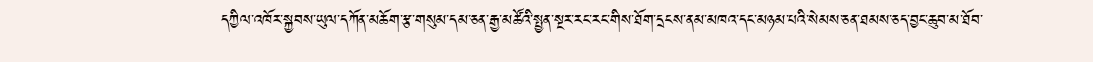དཀྱིལ་འཁོར་སྐྱབས་ཡུལ་དཀོན་མཆོག་རྩ་གསུམ་དམ་ཅན་རྒྱ་མཚོའི་སྤྱན་སྔར་རང་རང་གིས་ཐོག་དྲངས་ནམ་མཁའ་དང་མཉམ་པའི་སེམས་ཅན་ཐམས་ཅད་བྱང་ཆུབ་མ་ཐོབ་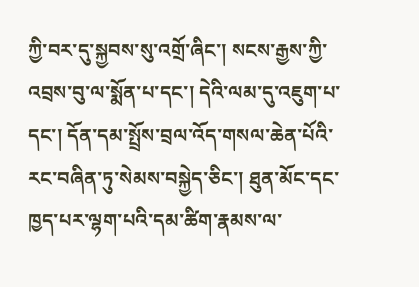ཀྱི་བར་དུ་སྐྱབས་སུ་འགྲོ་ཞིང་། སངས་རྒྱས་ཀྱི་འབྲས་བུ་ལ་སྨོན་པ་དང་། དེའི་ལམ་དུ་འཇུག་པ་དང་། དོན་དམ་སྤྲོས་བྲལ་འོད་གསལ་ཆེན་པོའི་རང་བཞིན་ཏུ་སེམས་བསྐྱེད་ཅིང་། ཐུན་མོང་དང་ཁྱད་པར་ལྷག་པའི་དམ་ཚིག་རྣམས་ལ་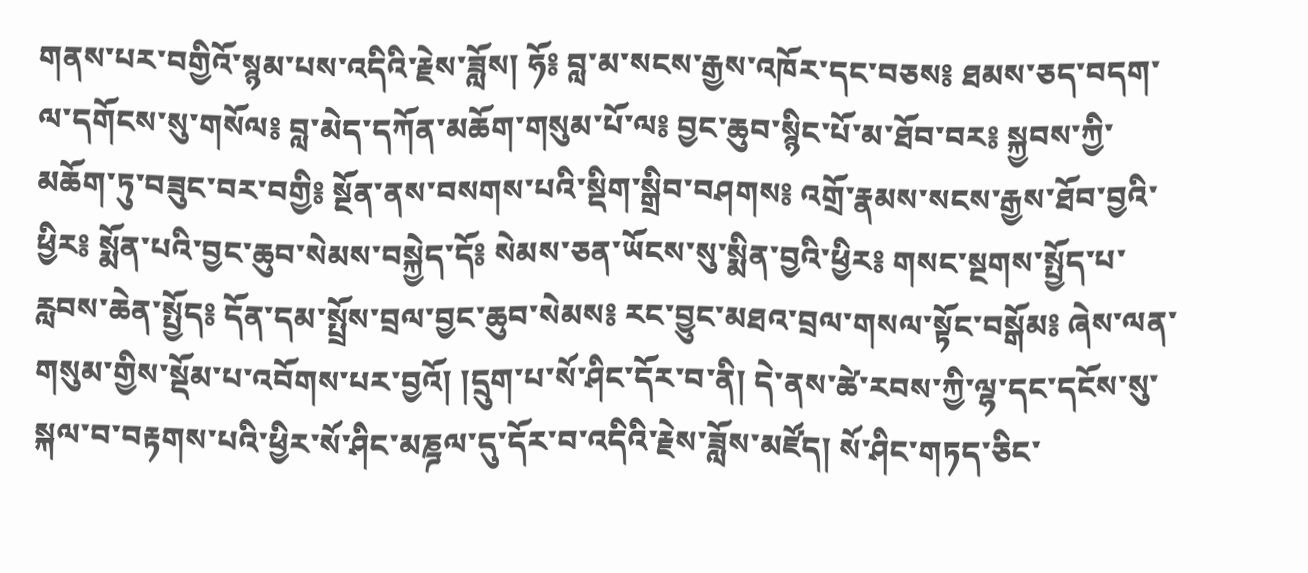གནས་པར་བགྱིའོ་སྙམ་པས་འདིའི་རྗེས་ཟློས། ཧོ༔ བླ་མ་སངས་རྒྱས་འཁོར་དང་བཅས༔ ཐམས་ཅད་བདག་ལ་དགོངས་སུ་གསོལ༔ བླ་མེད་དཀོན་མཆོག་གསུམ་པོ་ལ༔ བྱང་ཆུབ་སྙིང་པོ་མ་ཐོབ་བར༔ སྐྱབས་ཀྱི་མཆོག་ཏུ་བཟུང་བར་བགྱི༔ སྔོན་ནས་བསགས་པའི་སྡིག་སྒྲིབ་བཤགས༔ འགྲོ་རྣམས་སངས་རྒྱས་ཐོབ་བྱའི་ཕྱིར༔ སྨོན་པའི་བྱང་ཆུབ་སེམས་བསྐྱེད་དོ༔ སེམས་ཅན་ཡོངས་སུ་སྨིན་བྱའི་ཕྱིར༔ གསང་སྔགས་སྤྱོད་པ་རླབས་ཆེན་སྤྱོད༔ དོན་དམ་སྤྲོས་བྲལ་བྱང་ཆུབ་སེམས༔ རང་བྱུང་མཐའ་བྲལ་གསལ་སྟོང་བསྒོམ༔ ཞེས་ལན་གསུམ་གྱིས་སྡོམ་པ་འབོགས་པར་བྱའོ། །དྲུག་པ་སོ་ཤིང་དོར་བ་ནི། དེ་ནས་ཚེ་རབས་ཀྱི་ལྷ་དང་དངོས་སུ་སྐལ་བ་བརྟགས་པའི་ཕྱིར་སོ་ཤིང་མཎྜལ་དུ་དོར་བ་འདིའི་རྗེས་ཟློས་མཛོད། སོ་ཤིང་གཏད་ཅིང་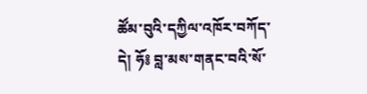ཚོམ་བུའི་དཀྱིལ་འཁོར་བཀོད་དེ། ཧོ༔ བླ་མས་གནང་བའི་སོ་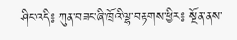ཤིང་འདི༔ ཀུན་བཟང་ཞི་ཁྲོའི་ལྷ་བརྟགས་ཕྱིར༔ སྔོན་ནས་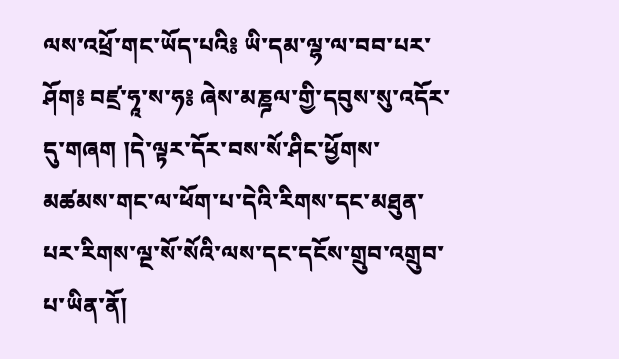ལས་འཕྲོ་གང་ཡོད་པའི༔ ཡི་དམ་ལྷ་ལ་བབ་པར་ཤོག༔ བཛྲ་ཧཱ་ས་ཧ༔ ཞེས་མཎྜལ་གྱི་དབུས་སུ་འདོར་དུ་གཞག །དེ་ལྟར་དོར་བས་སོ་ཤིང་ཕྱོགས་མཚམས་གང་ལ་ཕོག་པ་དེའི་རིགས་དང་མཐུན་པར་རིགས་ལྔ་སོ་སོའི་ལས་དང་དངོས་གྲུབ་འགྲུབ་པ་ཡིན་ནོ།